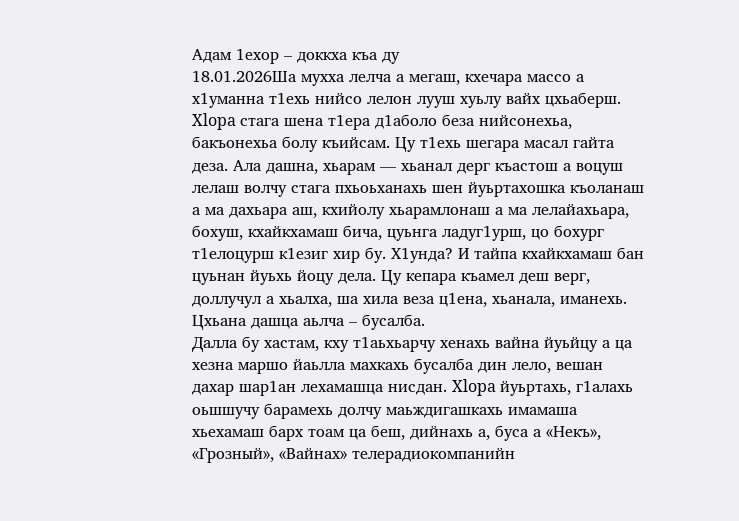Адам 1ехор – доккха къа ду
18.01.2026Ша мухха лелча а мегаш, кхечара массо а х1уманна т1ехь нийсо лелон лууш хуьлу вайх цхьаберш. Xlopa стага шена т1ера д1аболо беза нийсонехьа, бакъонехьа болу къийсам. Цу т1ехь шегара масал гайта деза. Ала дашна, хьарам — хьанал дерг къастош а воцуш лелаш волчу стага пхьоьханахь шен йуьртахошка къоланаш а ма дахьара аш, кхийолу хьарамлонаш а ма лелайахьара, бохуш, кхайкхамаш бича, цуьнга ладуг1урш, цо бохург т1елоцурш к1езиг хир бу. Х1унда? И тайпа кхайкхамаш бан цуьнан йуьхь йоцу дела. Цу кепара къамел деш верг, доллучул а хьалха, ша хила веза ц1ена, хьанала, иманехь. Цхьана дашца аьлча – бусалба.
Далла бу хастам, кху т1аьхьарчу хенахь вайна йуьйцу а ца хезна маршо йаьлла махкахь бусалба дин лело, вешан дахар шар1ан лехамашца нисдан. Xlopa йуьртахь, г1алахь оьшшучу барамехь долчу маьждигашкахь имамаша хьехамаш барх тоам ца беш, дийнахь а, буса а «Некъ», «Грозный», «Вайнах» телерадиокомпанийн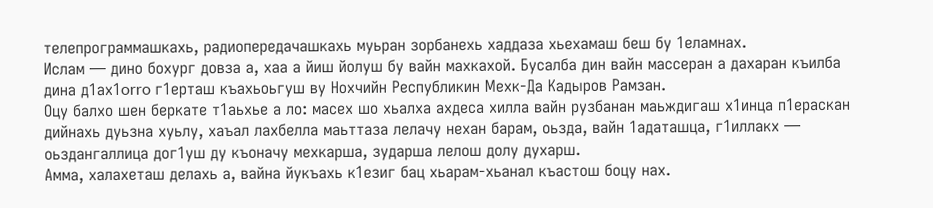телепрограммашкахь, радиопередачашкахь муьран зорбанехь хаддаза хьехамаш беш бу 1еламнах.
Ислам — дино бохург довза а, хаа а йиш йолуш бу вайн махкахой. Бусалба дин вайн массеран а дахаран къилба дина д1аx1orro г1ерташ къахьоьгуш ву Нохчийн Республикин Мехк-Да Кадыров Рамзан.
Оцу балхо шен беркате т1аьхье а ло: масех шо хьалха ахдеса хилла вайн рузбанан маьждигаш х1инца п1ераскан дийнахь дуьзна хуьлу, хаъал лахбелла маьттаза лелачу нехан барам, оьзда, вайн 1адаташца, г1иллакх — оьздангаллица дог1уш ду къоначу мехкарша, зударша лелош долу духарш.
Амма, халахеташ делахь а, вайна йукъахь к1езиг бац хьарам-хьанал къастош боцу нах.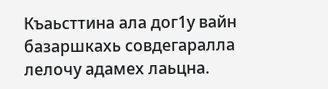Къаьсттина ала дог1у вайн базаршкахь совдегаралла лелочу адамех лаьцна.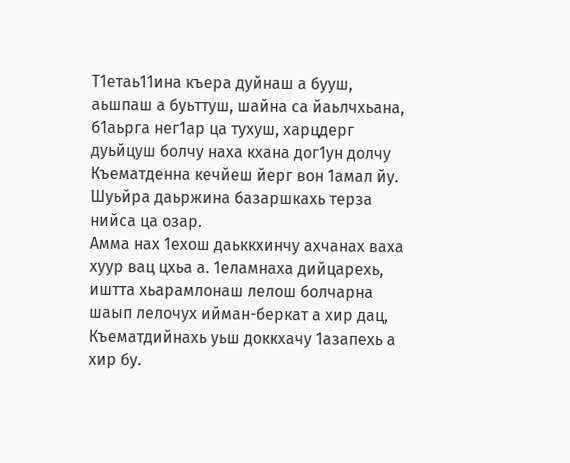Т1етаь11ина къера дуйнаш а бууш, аьшпаш а буьттуш, шайна са йаьлчхьана, б1аьрга нег1ар ца тухуш, харцдерг дуьйцуш болчу наха кхана дог1ун долчу Къематденна кечйеш йерг вон 1амал йу. Шуьйра даьржина базаршкахь терза нийса ца озар.
Амма нах 1ехош даьккхинчу ахчанах ваха хуур вац цхьа а. 1еламнаха дийцарехь, иштта хьарамлонаш лелош болчарна шаып лелочух ийман-беркат а хир дац, Къематдийнахь уьш доккхачу 1азапехь а хир бу.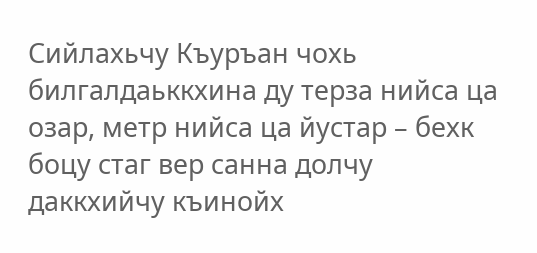Сийлахьчу Къуръан чохь билгалдаьккхина ду терза нийса ца озар, метр нийса ца йустар – бехк боцу стаг вер санна долчу даккхийчу къинойх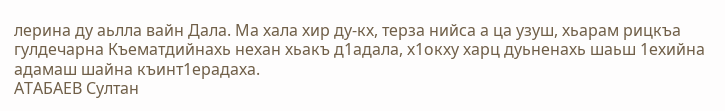лерина ду аьлла вайн Дала. Ма хала хир ду-кх, терза нийса а ца узуш, хьарам рицкъа гулдечарна Къематдийнахь нехан хьакъ д1адала, х1окху харц дуьненахь шаьш 1ехийна адамаш шайна къинт1ерадаха.
АТАБАЕВ Султан